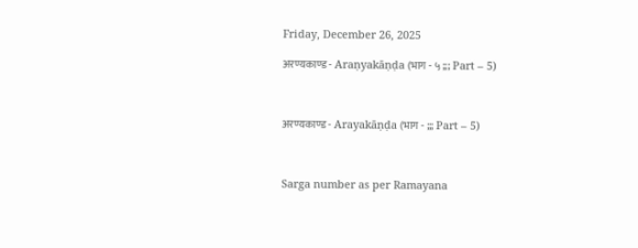Friday, December 26, 2025

अरण्यकाण्ड - Araṇyakāṇḍa (भाग - ५ ;;; Part – 5)



अरण्यकाण्ड - Arayakāṇḍa (भाग - ;;; Part – 5)



Sarga number as per Ramayana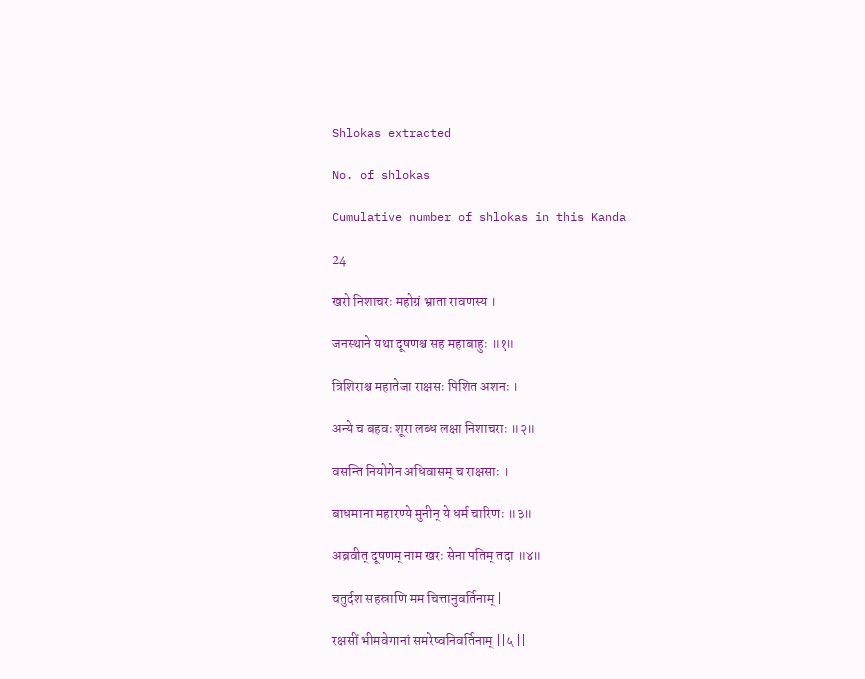Shlokas extracted

No. of shlokas

Cumulative number of shlokas in this Kanda

24

खरो निशाचरः महोग्रं भ्राता रावणस्य ।

जनस्थाने यथा दूषणश्च सह महाबाहुः ॥१॥

त्रिशिराश्च महातेजा राक्षसः पिशित अशनः ।

अन्ये च बहवः शूरा लब्ध लक्षा निशाचराः ॥२॥

वसन्ति नियोगेन अधिवासम् च राक्षसाः ।

बाधमाना महारण्ये मुनीन् ये धर्म चारिणः ॥३॥

अब्रवीत् दूषणम् नाम खरः सेना पतिम् तदा ॥४॥

चतुर्दश सहस्राणि मम चित्तानुवर्तिनाम् |

रक्षसीं भीमवेगानां समरेष्वनिवर्तिनाम् ||५ ||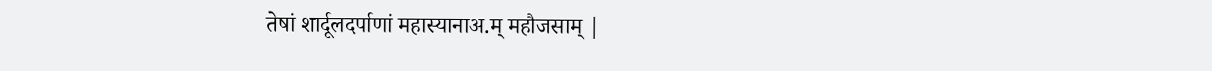तेषां शार्दूलदर्पाणां महास्यानाअ.म् महौजसाम् |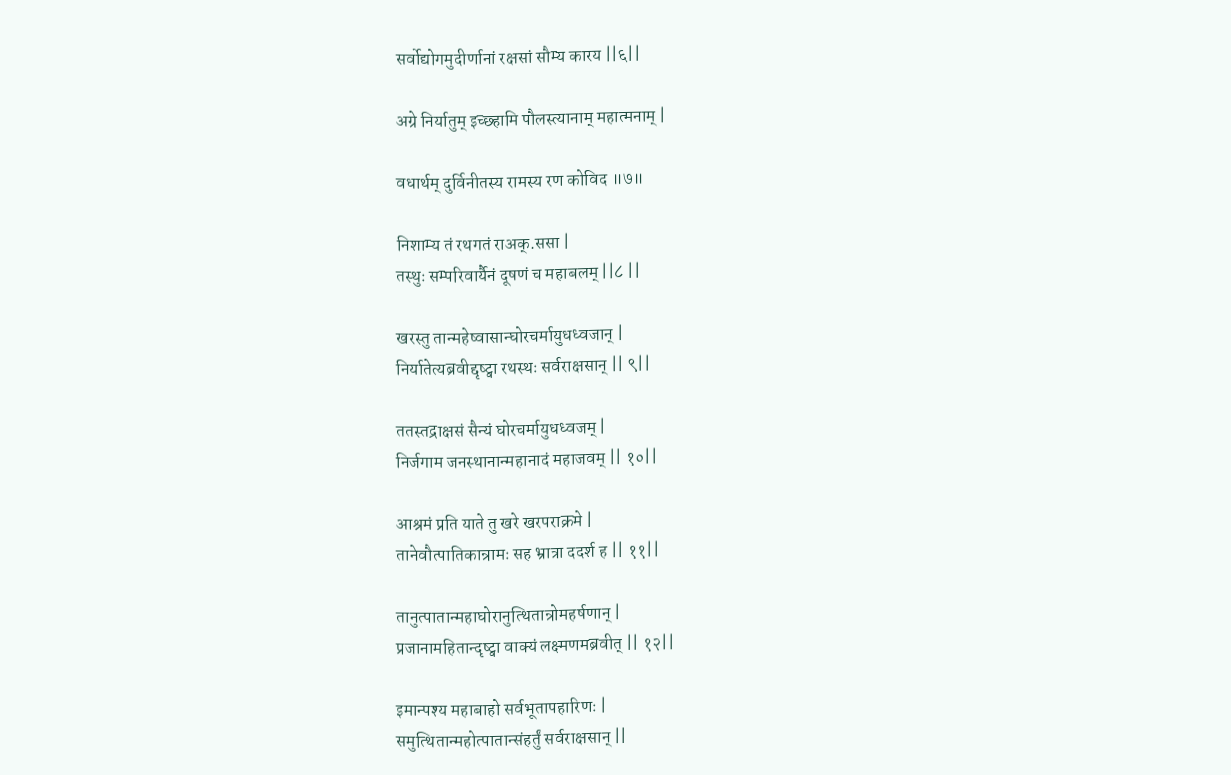सर्वोद्योगमुदीर्णानां रक्षसां सौम्य कारय ||६||

अग्रे निर्यातुम् इच्छ्हामि पौलस्त्यानाम् महात्मनाम् |

वधार्थम् दुर्विनीतस्य रामस्य रण कोविद ॥७॥

निशाम्य तं रथगतं राअक्.ससा |
तस्थुः सम्परिवार्यैनं दूषणं च महाबलम् ||८ ||

खरस्तु तान्महेष्वासान्घोरचर्मायुधध्वजान् |
निर्यातेत्यब्रवीद्दृष्ट्वा रथस्थः सर्वराक्षसान् || ९||

ततस्तद्राक्षसं सैन्यं घोरचर्मायुधध्वजम् |
निर्जगाम जनस्थानान्महानादं महाजवम् || १०||

आश्रमं प्रति याते तु खरे खरपराक्रमे |
तानेवौत्पातिकान्रामः सह भ्रात्रा ददर्श ह || ११||

तानुत्पातान्महाघोरानुत्थितान्रोमहर्षणान् |
प्रजानामहितान्दृष्ट्वा वाक्यं लक्ष्मणमब्रवीत् || १२||

इमान्पश्य महाबाहो सर्वभूतापहारिणः |
समुत्थितान्महोत्पातान्संहर्तुं सर्वराक्षसान् ||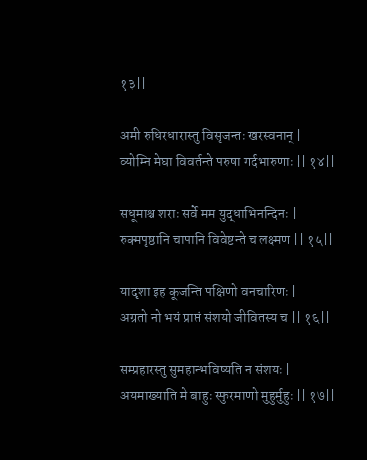१३||

अमी रुधिरधारास्तु विसृजन्तः खरस्वनान् |
व्योम्नि मेघा विवर्तन्ते परुषा गर्दभारुणाः || १४||

सधूमाश्च शराः सर्वे मम युद्धाभिनन्दिनः |
रुक्मपृष्ठानि चापानि विवेष्टन्ते च लक्ष्मण || १५||

यादृशा इह कूजन्ति पक्षिणो वनचारिणः |
अग्रतो नो भयं प्राप्तं संशयो जीवितस्य च || १६||

सम्प्रहारस्तु सुमहान्भविष्यति न संशयः |
अयमाख्याति मे बाहुः स्फुरमाणो मुहुर्मुहुः || १७||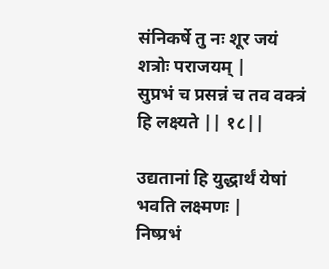संनिकर्षे तु नः शूर जयं शत्रोः पराजयम् |
सुप्रभं च प्रसन्नं च तव वक्त्रं हि लक्ष्यते || १८||

उद्यतानां हि युद्धार्थं येषां भवति लक्ष्मणः |
निष्प्रभं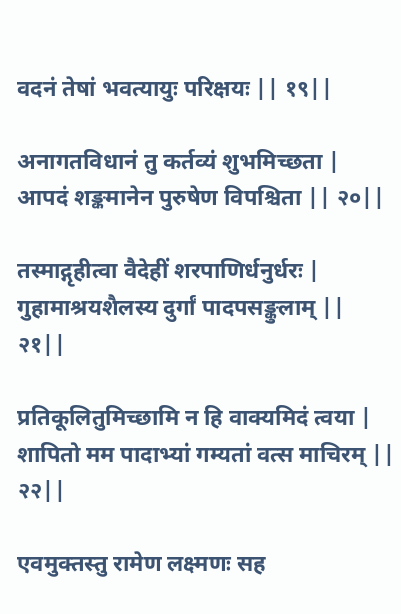वदनं तेषां भवत्यायुः परिक्षयः || १९||

अनागतविधानं तु कर्तव्यं शुभमिच्छता |
आपदं शङ्कमानेन पुरुषेण विपश्चिता || २०||

तस्माद्गृहीत्वा वैदेहीं शरपाणिर्धनुर्धरः |
गुहामाश्रयशैलस्य दुर्गां पादपसङ्कुलाम् || २१||

प्रतिकूलितुमिच्छामि न हि वाक्यमिदं त्वया |
शापितो मम पादाभ्यां गम्यतां वत्स माचिरम् || २२||

एवमुक्तस्तु रामेण लक्ष्मणः सह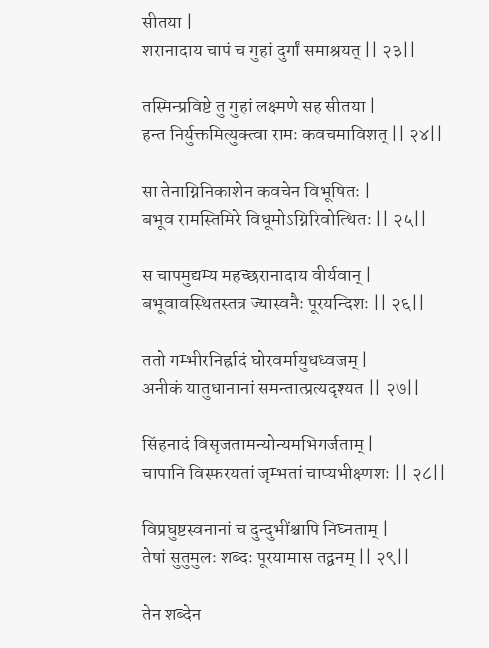सीतया |
शरानादाय चापं च गुहां दुर्गां समाश्रयत् || २३||

तस्मिन्प्रविष्टे तु गुहां लक्ष्मणे सह सीतया |
हन्त निर्युक्तमित्युक्त्वा रामः कवचमाविशत् || २४||

सा तेनाग्निनिकाशेन कवचेन विभूषितः |
बभूव रामस्तिमिरे विधूमोऽग्निरिवोत्थितः || २५||

स चापमुद्यम्य महच्छरानादाय वीर्यवान् |
बभूवावस्थितस्तत्र ज्यास्वनैः पूरयन्दिशः || २६||

ततो गम्भीरनिर्ह्रादं घोरवर्मायुधध्वजम् |
अनीकं यातुधानानां समन्तात्प्रत्यदृश्यत || २७||

सिंहनादं विसृजतामन्योन्यमभिगर्जताम् |
चापानि विस्फरयतां जृम्भतां चाप्यभीक्ष्णशः || २८||

विप्रघुष्टस्वनानां च दुन्दुभींश्चापि निघ्नताम् |
तेषां सुतुमुलः शब्दः पूरयामास तद्वनम् || २९||

तेन शब्देन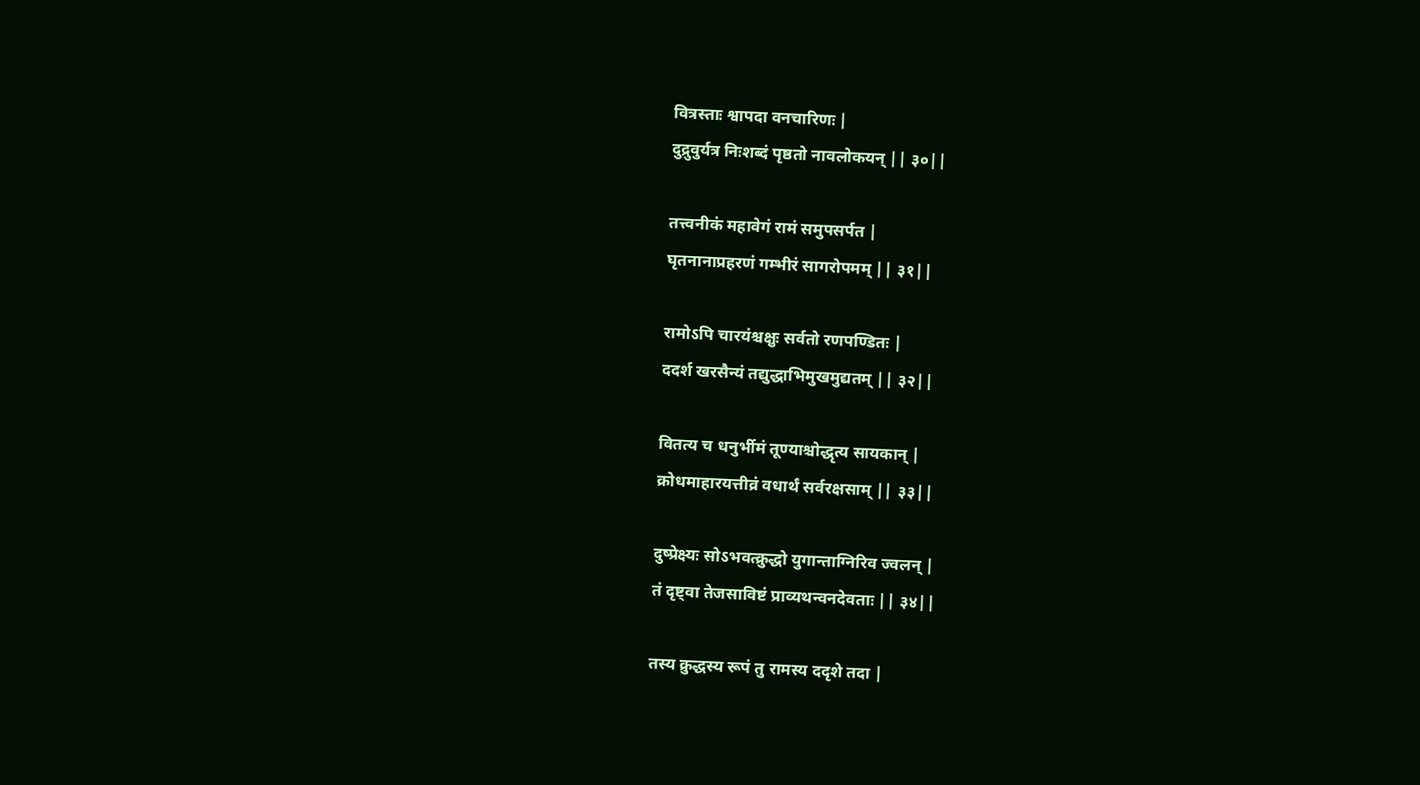वित्रस्ताः श्वापदा वनचारिणः |
दुद्रुवुर्यत्र निःशब्दं पृष्ठतो नावलोकयन् || ३०||

तत्त्वनीकं महावेगं रामं समुपसर्पत |
घृतनानाप्रहरणं गम्भीरं सागरोपमम् || ३१||

रामोऽपि चारयंश्चक्षुः सर्वतो रणपण्डितः |
ददर्श खरसैन्यं तद्युद्धाभिमुखमुद्यतम् || ३२||

वितत्य च धनुर्भीमं तूण्याश्चोद्धृत्य सायकान् |
क्रोधमाहारयत्तीव्रं वधार्थं सर्वरक्षसाम् || ३३||

दुष्प्रेक्ष्यः सोऽभवत्क्रुद्धो युगान्ताग्निरिव ज्वलन् |
तं दृष्ट्वा तेजसाविष्टं प्राव्यथन्वनदेवताः || ३४||

तस्य क्रुद्धस्य रूपं तु रामस्य ददृशे तदा |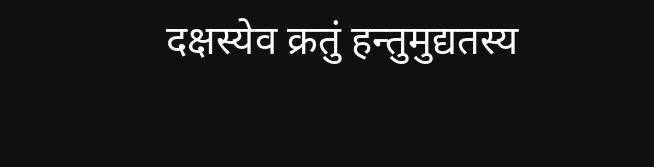दक्षस्येव क्रतुं हन्तुमुद्यतस्य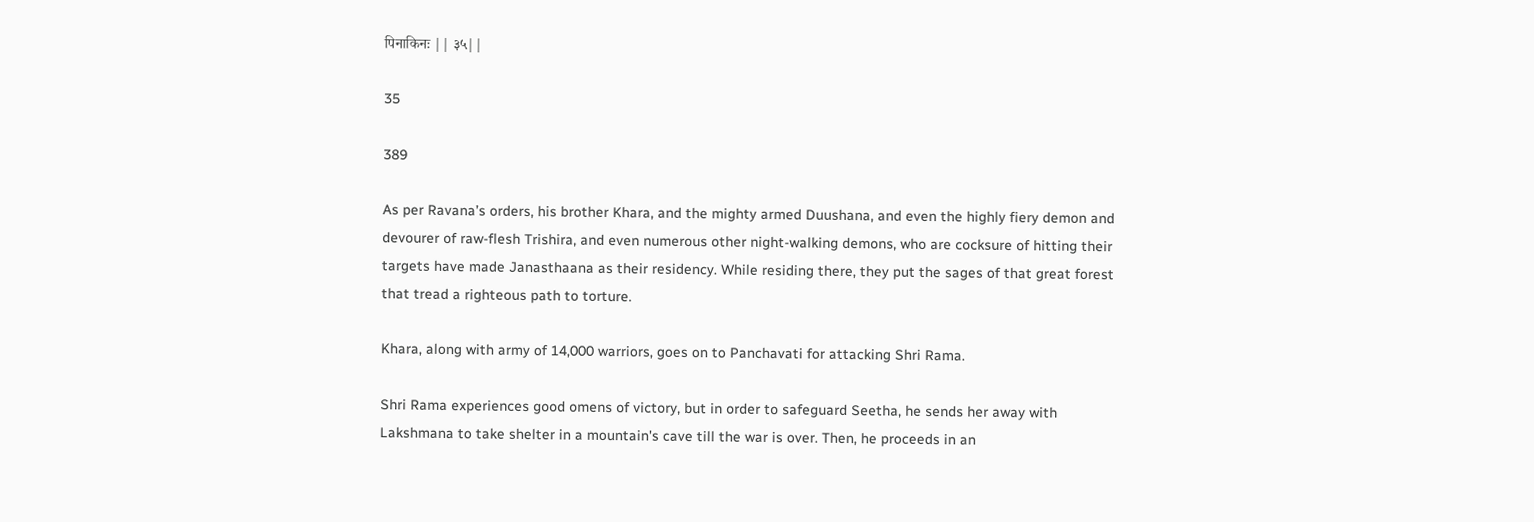पिनाकिनः || ३५||

35

389

As per Ravana’s orders, his brother Khara, and the mighty armed Duushana, and even the highly fiery demon and devourer of raw-flesh Trishira, and even numerous other night-walking demons, who are cocksure of hitting their targets have made Janasthaana as their residency. While residing there, they put the sages of that great forest that tread a righteous path to torture.

Khara, along with army of 14,000 warriors, goes on to Panchavati for attacking Shri Rama.

Shri Rama experiences good omens of victory, but in order to safeguard Seetha, he sends her away with Lakshmana to take shelter in a mountain's cave till the war is over. Then, he proceeds in an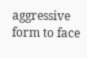aggressive form to face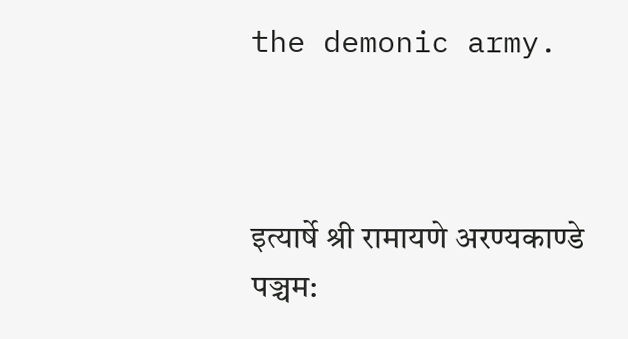the demonic army.



इत्यार्षे श्री रामायणे अरण्यकाण्डे पञ्चम: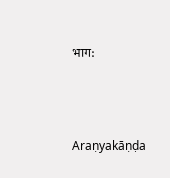भाग:



Araṇyakāṇḍa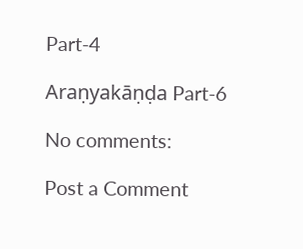Part-4

Araṇyakāṇḍa Part-6

No comments:

Post a Comment